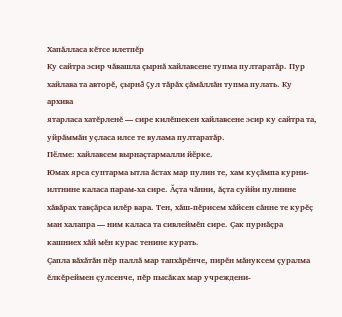Хапăлласа кĕтсе илетпĕр
Ку сайтра эсир чăвашла çырнă хайлавсене тупма пултаратăр. Пур
хайлава та авторĕ, çырнă çул тăрăх çăмăллăн тупма пулать. Ку архива
ятарласа хатĕрленĕ — сире килĕшекен хайлавсене эсир ку сайтра та,
уйрăммăн уçласа илсе те вулама пултаратăр.
Пӗлме: хайлавсем вырнаҫтармалли йӗрке.
Юмах ярса суптарма ытла ăстах мар пулин те, хам куçăмпа курни-илтнине каласа парам-ха сире. Ăçта чăнни, ăçта суййи пулнине хăвăрах тавçăрса илĕр вара. Тен, хăш-пĕрисем хăйсен сăнне те курĕç ман халапра — ним каласа та сивлеймĕп сире. Çак пурнăçра кашниех хăй мĕн курас тенине курать.
Çапла вăхăтăн пĕр паллă мар тапхăрĕнче, пирĕн мăнуксем çуралма ĕлкĕреймен çулсенче, пĕр пысăках мар учреждени-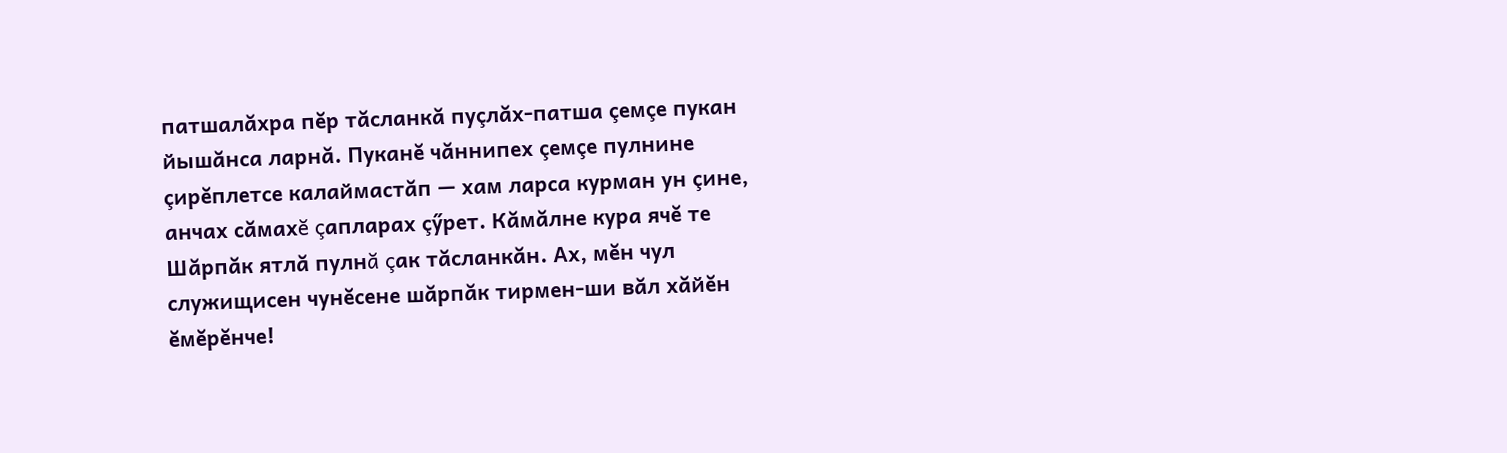патшалăхра пĕр тăсланкă пуçлăх-патша çемçе пукан йышăнса ларнă. Пуканĕ чăннипех çемçе пулнине çирĕплетсе калаймастăп — хам ларса курман ун çине, анчах сăмахĕ çапларах çӳрет. Кăмăлне кура ячĕ те Шăрпăк ятлă пулнă çак тăсланкăн. Ах, мĕн чул служищисен чунĕсене шăрпăк тирмен-ши вăл хăйĕн ĕмĕрĕнче!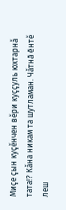Миçе çын куçĕнчен вĕри куççуль юхтарнă тата!? Кăна никам та шутламан. Чăтнă ĕнтĕ леш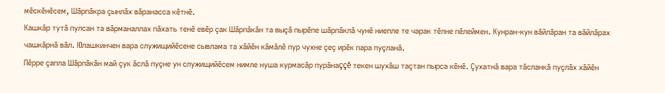мĕскĕнĕсем, Шăрпăкра çынлăх вăранасса кĕтнĕ.
Кашкăр тутă пулсан та вăрманаллах пăхать тенĕ евĕр çак Шăрпăкăн та выçă пырĕпе шăрпăклă чунĕ ниепле те чарак тĕлне пĕлеймен. Кунран-кун вăйлăран та вăйлăрах чашкăрнă вăл. Юлашкинчен вара служищийĕсене сывлама та хăйĕн кăмăлĕ пур чухне çеç ирĕк пара пуçланă.
Пĕрре çапла Шăрпăкăн май çук ăслă пуçне ун служищийĕсем нимле нуша курмасăр пурăнаççĕ текен шухăш таçтан пырса кĕнĕ. Çухатнă вара тăсланкă пуçлăх хăйĕн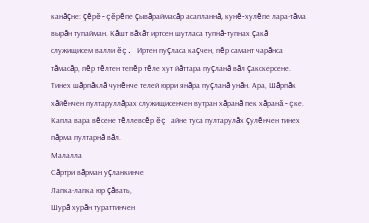канăçне: çĕрĕ-çĕрĕпе çывăраймасăр асапланнă, кунĕ-хулĕпе лара-тăма вырăн тупайман. Кăшт вăхăт иртсен шутласа тупнă-тупнах çакă служищисем валли ĕç. Иртен пуçласа каçчен, пĕр самант чарăнса тăмасăр, пĕр тĕлтен тепĕр тĕле хут йăттара пуçланă вăл çакскерсене. Тинех шăрпăклă чунĕнче телей юрри янăра пуçланă унăн. Ара, Шăрпăк хăйĕнчен пултаруллăрах служищисенчен вутран хăранă пек хăранă-çке. Капла вара вĕсене тĕллевсĕр ĕç айне туса пултарулăх çулĕнчен тинех пăрма пултарнă вăл.
Малалла
Сăртри вăрман уçланкинче
Лапка-лапка юр çăвать,
Шурă хурăн тураттинчен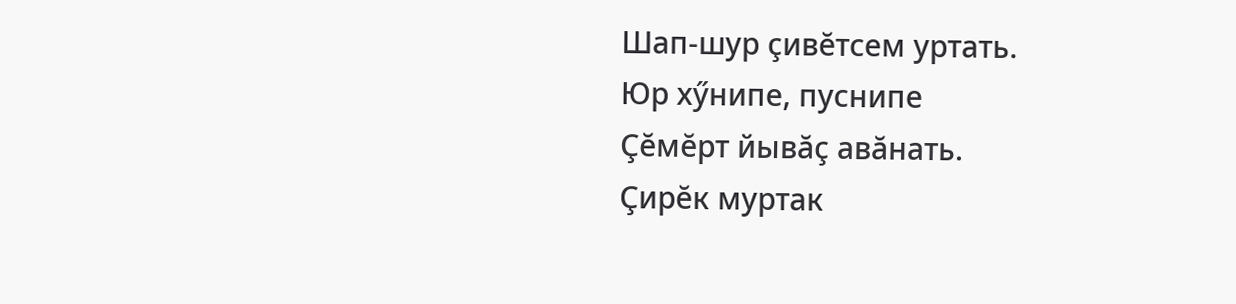Шап-шур çивĕтсем уртать.
Юр хӳнипе, пуснипе
Çĕмĕрт йывăç авăнать.
Çирĕк муртак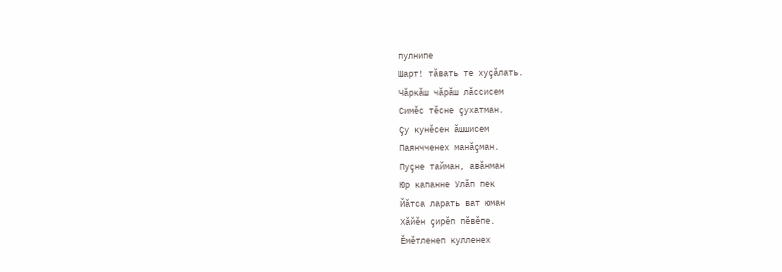пулнипе
Шарт! тăвать те хуçăлать.
Чăркăш чăрăш лăссисем
Симĕс тĕсне çухатман.
Çу кунĕсен ăшшисем
Паянчченех манăçман.
Пуçне тайман, авăнман
Юр капанне Улăп пек
Йăтса ларать ват юман
Хăйĕн çирĕп пĕвĕпе.
Ĕмĕтленеп кулленех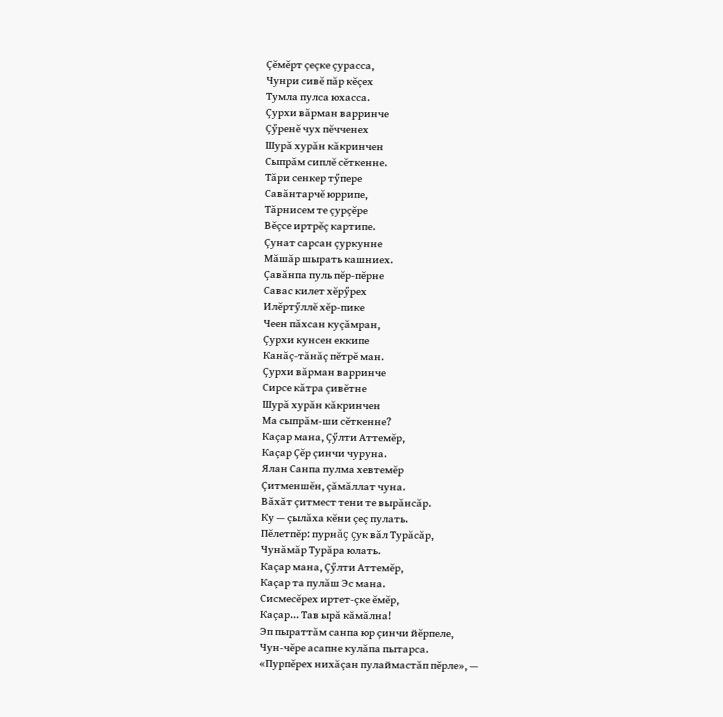Çĕмĕрт çеçке çурасса,
Чунри сивĕ пăр кĕçех
Тумла пулса юхасса.
Çурхи вăрман варринче
Çӳренĕ чух пĕчченех
Шурă хурăн кăкринчен
Сыпрăм сиплĕ сĕткенне.
Тăри сенкер тӳпере
Савăнтарчĕ юррипе,
Тăрнисем те çурçĕре
Вĕçсе иртрĕç картипе.
Çунат сарсан çуркунне
Мăшăр шырать кашниех.
Çавăнпа пуль пĕр-пĕрне
Савас килет хĕрӳрех
Илĕртӳллĕ хĕр-пике
Чеен пăхсан куçăмран,
Çурхи кунсен еккипе
Канăç-тăнăç пĕтрĕ ман.
Çурхи вăрман варринче
Сирсе кăтра çивĕтне
Шурă хурăн кăкринчен
Ма сыпрăм-ши сĕткенне?
Каçар мана, Çӳлти Аттемĕр,
Каçар Çĕр çинчи чуруна.
Ялан Санпа пулма хевтемĕр
Çитменшĕн, çăмăллат чуна.
Вăхăт çитмест тени те вырăнсăр.
Ку — çылăха кĕни çеç пулать.
Пĕлетпĕр: пурнăç çук вăл Турăсăр,
Чунăмăр Турăра юлать.
Каçар мана, Çӳлти Аттемĕр,
Каçар та пулăш Эс мана.
Сисмесĕрех иртет-çке ĕмĕр,
Каçар... Тав ырă кăмăлна!
Эп пыраттăм санпа юр çинчи йĕрпеле,
Чун-чĕре асапне кулăпа пытарса.
«Пурпĕрех нихăçан пулаймастăп пĕрле», —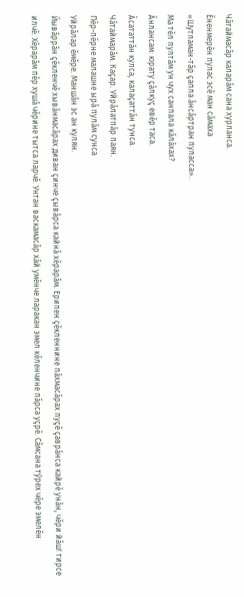Чăтаймасăр каларăм сана хурланса.
Ĕненмерĕн пулас эсĕ ман сăмаха
«Шутламан-тăр çапла ăнсăртран пуласса».
Ма тĕл пултăм ун чух санпала кăлăхах?
Ăнлансам: юрату çăлкуç евĕр таса.
Ăсататтăн кулса, калаçаттăн тунса.
Чăтаймарăм. Каçар. Уйрăлатпăр паян.
Пĕр-пĕрне малашне ырă пулăм сунса
Уйрăлар ĕмĕре. Маншăн эс ан кулян.
Йывăррăн çĕкленчĕ хывăнмасăрах диван çинче çывăрса кайнă хĕрарăм. Ерипен çĕкленнине пăхмасăрах пуçĕ çаврăнса кайрĕ унăн, чĕри йăш! тирсе илчĕ. Хĕрарăм пĕр хушă чĕрине тытса ларчĕ. Унтан васкамасăр хăй умĕнче ларакан эмел кĕленчине пăрса уçрĕ. Сăмсана тӳрех чĕре эмелĕн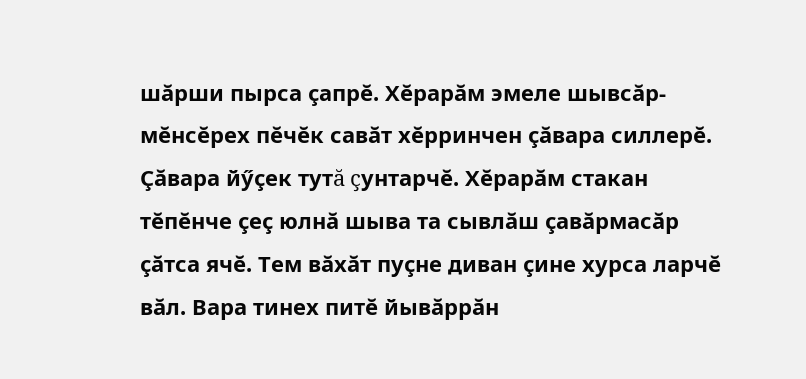шăрши пырса çапрĕ. Хĕрарăм эмеле шывсăр-мĕнсĕрех пĕчĕк савăт хĕрринчен çăвара силлерĕ. Çăвара йӳçек тутă çунтарчĕ. Хĕрарăм стакан тĕпĕнче çеç юлнă шыва та сывлăш çавăрмасăр çăтса ячĕ. Тем вăхăт пуçне диван çине хурса ларчĕ вăл. Вара тинех питĕ йывăррăн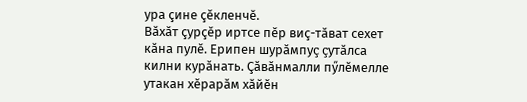ура çине çĕкленчĕ.
Вăхăт çурçĕр иртсе пĕр виç-тăват сехет кăна пулĕ. Ерипен шурăмпуç çутăлса килни курăнать. Çăвăнмалли пӳлĕмелле утакан хĕрарăм хăйĕн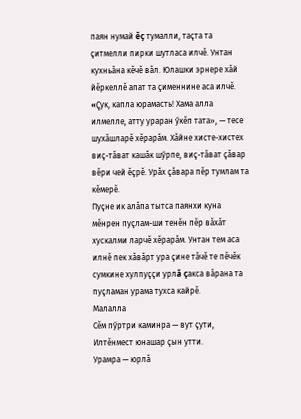паян нумай ĕç тумалли, таçта та çитмелли пирки шутласа илчĕ. Унтан кухньăна кĕчĕ вăл. Юлашки эрнере хăй йĕркеллĕ апат та çименнине аса илчĕ. «Çук, капла юрамасть! Хама алла илмелле, атту ураран ӳкĕп тата», — тесе шухăшларĕ хĕрарăм. Хăйне хисте-хистех виç-тăват кашăк шӳрпе, виç-тăват çăвар вĕри чей ĕçрĕ. Урăх çăвара пĕр тумлам та кĕмерĕ.
Пуçне ик алăпа тытса паянхи куна мĕнрен пуçлам-ши тенĕн пĕр вăхăт хускалми ларчĕ хĕрарăм. Унтан тем аса илнĕ пек хăвăрт ура çине тăчĕ те пĕчĕк сумкине хулпуççи урлă çакса вăрана та пуçламан урама тухса кайрĕ.
Малалла
Сĕм пӳртри каминра — вут çути,
Илтĕнмест юнашар çын утти.
Урамра — юрлă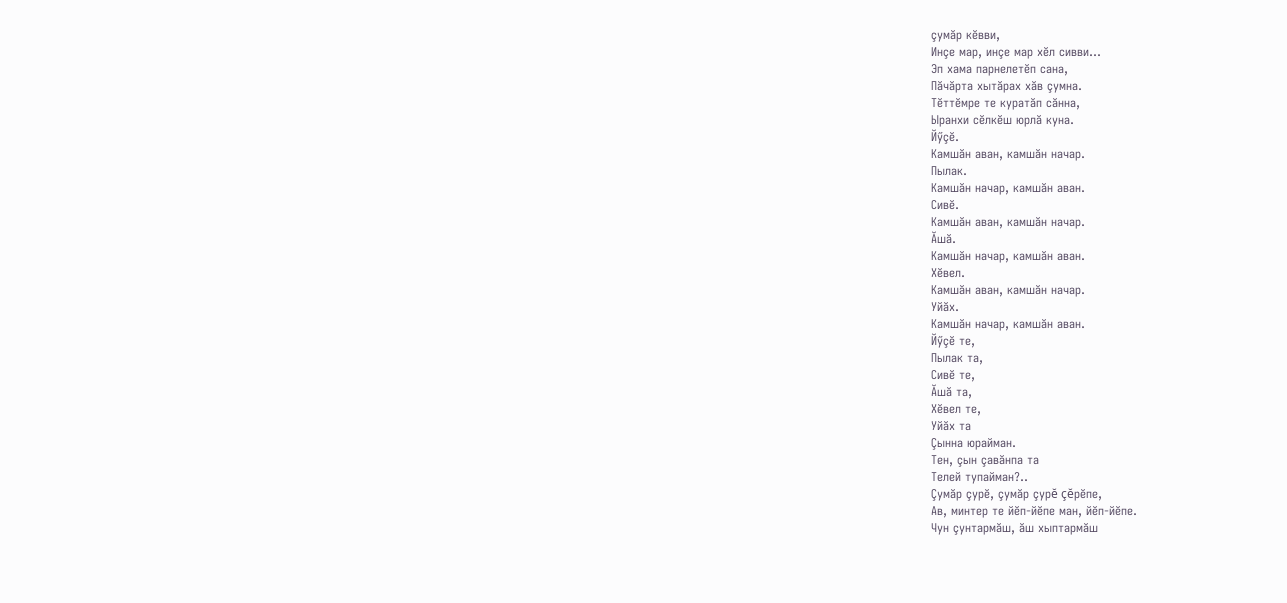çумăр кĕвви,
Инçе мар, инçе мар хĕл сивви...
Эп хама парнелетĕп сана,
Пăчăрта хытăрах хăв çумна.
Тĕттĕмре те куратăп сăнна,
Ыранхи сĕлкĕш юрлă куна.
Йӳçĕ.
Камшăн аван, камшăн начар.
Пылак.
Камшăн начар, камшăн аван.
Сивĕ.
Камшăн аван, камшăн начар.
Ăшă.
Камшăн начар, камшăн аван.
Хĕвел.
Камшăн аван, камшăн начар.
Уйăх.
Камшăн начар, камшăн аван.
Йӳçĕ те,
Пылак та,
Сивĕ те,
Ăшă та,
Хĕвел те,
Уйăх та
Çынна юрайман.
Тен, çын çавăнпа та
Телей тупайман?..
Çумăр çурĕ, çумăр çурĕ çĕрĕпе,
Ав, минтер те йĕп-йĕпе ман, йĕп-йĕпе.
Чун çунтармăш, ăш хыптармăш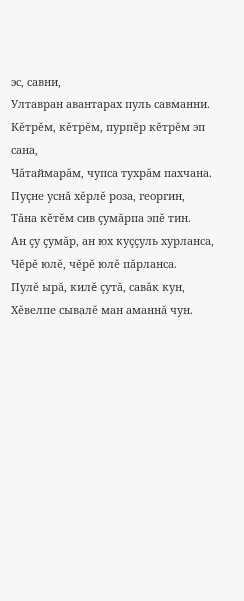эс, савни,
Ултавран авантарах пуль савманни.
Кĕтрĕм, кĕтрĕм, пурпĕр кĕтрĕм эп сана,
Чăтаймарăм, чупса тухрăм пахчана.
Пуçне уснă хĕрлĕ роза, георгин,
Тăна кĕтĕм сив çумăрпа эпĕ тин.
Ан çу çумăр, ан юх куççуль хурланса,
Чĕрĕ юлĕ, чĕрĕ юлĕ пăрланса.
Пулĕ ырă, килĕ çутă, савăк кун,
Хĕвелпе сывалĕ ман аманнă чун.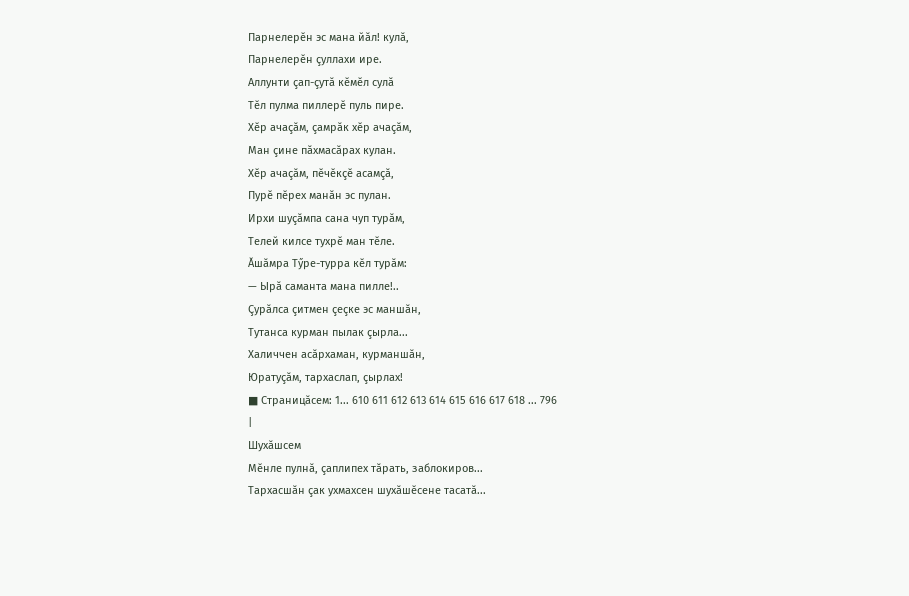Парнелерĕн эс мана йăл! кулă,
Парнелерĕн çуллахи ире.
Аллунти çап-çутă кĕмĕл сулă
Тĕл пулма пиллерĕ пуль пире.
Хĕр ачаçăм, çамрăк хĕр ачаçăм,
Ман çине пăхмасăрах кулан.
Хĕр ачаçăм, пĕчĕкçĕ асамçă,
Пурĕ пĕрех манăн эс пулан.
Ирхи шуçăмпа сана чуп турăм,
Телей килсе тухрĕ ман тĕле.
Ăшăмра Тӳре-турра кĕл турăм:
— Ырă саманта мана пилле!..
Çурăлса çитмен çеçке эс маншăн,
Тутанса курман пылак çырла...
Халиччен асăрхаман, курманшăн,
Юратуçăм, тархаслап, çырлах!
■ Страницăсем: 1... 610 611 612 613 614 615 616 617 618 ... 796
|
Шухăшсем
Мĕнле пулнă, çаплипех тăрать, заблокиров...
Тархасшăн çак ухмахсен шухăшĕсене тасатă...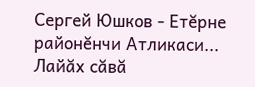Сергей Юшков - Етĕрне районĕнчи Атликаси...
Лайăх сăвă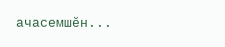ачасемшĕн...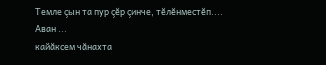Темле çын та пур çĕр çинче, тĕлĕнместĕп....
Аван ...
кайăксем чăнахта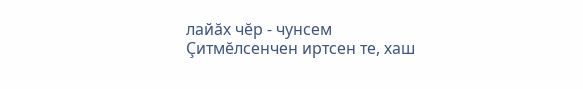лайăх чĕр - чунсем
Çитмĕлсенчен иртсен те, хаш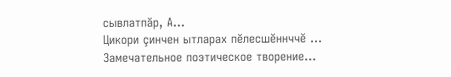сывлатпăр, А...
Цикори çинчен ытларах пĕлесшĕннччĕ ...
Замечательное поэтическое творение...